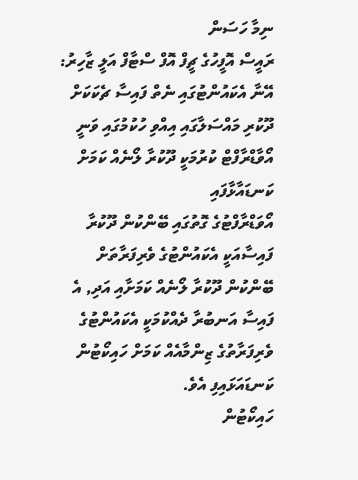ނިމާ ހަސަން
ރައީސް އޮފީހުގެ ޗީފް އޮފް ސްޓާފް އަލީ ޒާހިރު: އޭނާ އެކައުންޓުގައި ނެތް ފައިސާ ޗެކަކަށް ދޫކުރި މައްސަލާގައި އިއްވި ހުކުމުގައި ވަނީ އޯވާޑްރާފްޓް ކުރުމަކީ ދޫކުރާ ލޯނެއް ކަމަށް ކަނޑައާޅާފައި
އޯވަޑްރާފްޓުގެ ގޮތުގައި ބޭންކުން ދޫކުރާ ފައިސާއަކީ އެކައުންޓުގެ ވެރިފަރާތަށް ބޭންކުން ދޫކުރާ ލޯނެއް ކަމަށާއި އަދި, އެ ފައިސާ އަނބުރާ ދެއްކުމަކީ އެކައުންޓުގެ ވެރިފަރާތުގެ ޒިންމާއެއް ކަމަށް ހައިކޯޓުން ކަނޑައަޅައިފި އެވެ.
ހައިކޯޓުން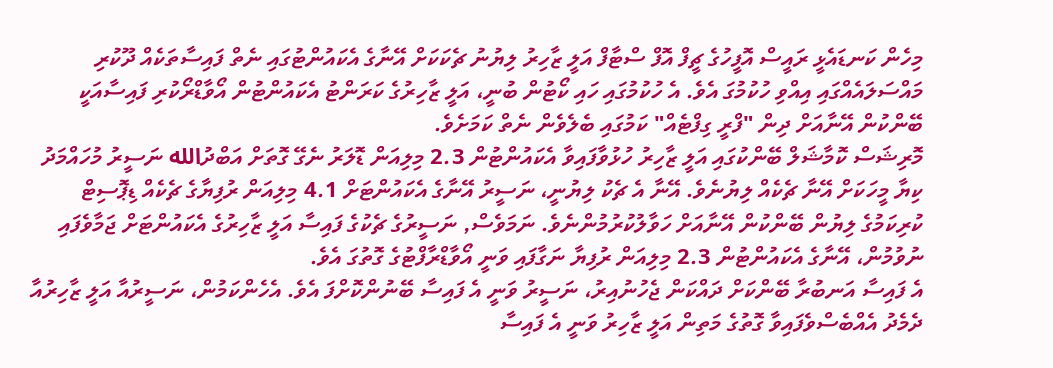މިހެން ކަނޑައެޅީ ރައީސް އޮފީހުގެ ޗީފް އޮފް ސްޓާފް އަލީ ޒާހިރު ލިޔުނު ޗެކަކަށް އޭނާގެ އެކައުންޓުގައި ނެތް ފައިސާތަކެއް ދޫކުރި މައްސަލައެއްގައި އިއްވި ހުކުމުގަ އެވެ. އެ ހުކުމުގައި ހައި ކޯޓުން ބުނީ، އަލީ ޒާހިރުގެ ކަރަންޓު އެކައުންޓުން އޯވާޑްރޯކުރި ފައިސާއަކީ ބޭންކުން އޭނާއަށް ދިން "ފްރީ ގިފްޓެއް" ކަމުގައި ބެލެވެން ނެތް ކަމަށެވެ.
މޮރިޝަސް ކޮމާޝަލް ބޭންކުގައި އަލީ ޒާހިރު ހުޅުވާފައިވާ އެކައުންޓުން 2.3 މިލިއަން ޑޮލަރު ނެގޭ ގޮތަށް އަބްދުالله ނަސީރު މުހައްމަދު ކިޔާ މީހަކަށް އޭނާ ޗެކެއް ލިޔުނެވެ. އޭނާ އެ ޗެކު ލިޔުނީ، ނަސީރު އޭނާގެ އެކައުންޓަށް 4.1 މިލިއަން ރުފިޔާގެ ޗެކެއް ޑިޕޮސިޓް ކުރިކަމުގެ ލިޔުން ބޭންކުން އޭނާއަށް ހަވާލުކުރުމުންނެވެ. ނަމަވެސް, ނަސީރުގެ ޗެކުގެ ފައިސާ އަލީ ޒާހިރުގެ އެކައުންޓަށް ޖަމާވެފައި ނުވުމުން، އޭނާގެ އެކައުންޓުން 2.3 މިލިއަން ރުފިޔާ ނަގާފައި ވަނީ އޯވާޑްރާފްޓުގެ ގޮތުގަ އެވެ.
އެ ފައިސާ އަނބުރާ ބޭންކަށް ދައްކަން ޖެހުނުއިރު، ނަސީރު ވަނީ އެ ފައިސާ ބޭނުންކޮށްފަ އެވެ. އެހެންކަމުން، ނަސީރުއާ އަލީ ޒާހިރުއާ ދެމެދު އެއްބެސްވެފައިވާ ގޮތުގެ މަތިން އަލީ ޒާހިރު ވަނީ އެ ފައިސާ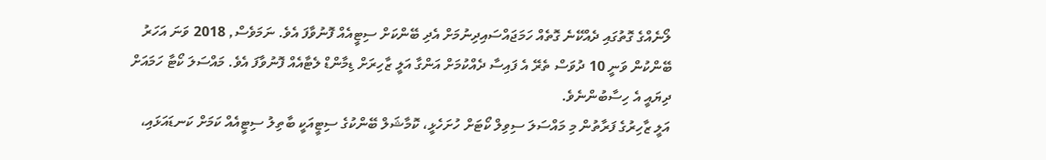ލޯނެއްގެ ގޮތުގައި ދެއްކޭނެ ގޮތެއް ހަމަޖައްސައިދިނުމަށް އެދި ބޭންކަށް ސިޓީއެއް ފޮނުވާފަ އެވެ. ނަމަވެސް, 2018 ވަނަ އަހަރު ބޭންކުން ވަނީ 10 ދުވަސް ތެރޭ އެ ފައިސާ ދެއްކުމަށް އަންގާ އަލީ ޒާހިރަށް ޑިމާންޑް ލެޓާއެއް ފޮނުވާފަ އެވެ. މައްސަލަ ކޯޓާ ހަމައަށް ދިޔައީ އެ ހިސާބުންނެވެ.
އަލީ ޒާހިރުގެ ފަރާތުން މި މައްސަލަ ސިވިލް ކޯޓަށް ހުށަހެޅީ، ކޮމާޝަލް ބޭންކުގެ ސިޓީއަކީ ބާތިލު ސިޓީއެއް ކަމަށް ކަނޑައަޅައި،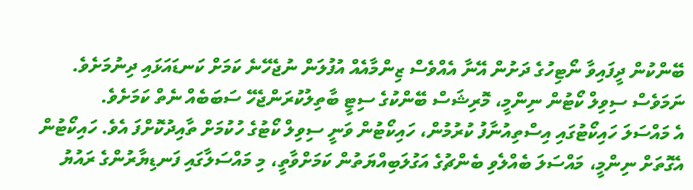ބޭންކުން ދީފައިވާ ނޯޓިހުގެ ދަށުން އޭނާ އެއްވެސް ޒިންމާއެއް އުފުލަން ނުޖެހޭނެ ކަމަށް ކަނޑައަޅައި ދިނުމަށެވެ. ނަމަވެސް ސިވިލް ކޯޓުން ނިންމީ، މޮރިޝަސް ބޭންކުގެ ސިޓީ ބާތިލުކުރަންޖެހޭ ސަބަބެއް ނެތް ކަމަށެވެ.
އެ މައްސަލަ ހައިކޯޓުގައި އިސްތިއުނާފު ކުރުމުން، ހައިކޯޓުން ވަނީ ސިވިލް ކޯޓުގެ ހުކުމަށް ތާއިދުކޮށްފަ އެވެ. ހައިކޯޓުން އެގޮތަށް ނިންމީ، މައްސަލަ ބެއްލެވި ބެންޗުގެ އަގުލަބިއްޔަތުން ކަމަށްވާތީ، މި މައްސަލާގައި ފަނޑިޔާރުންގެ ރައުޔު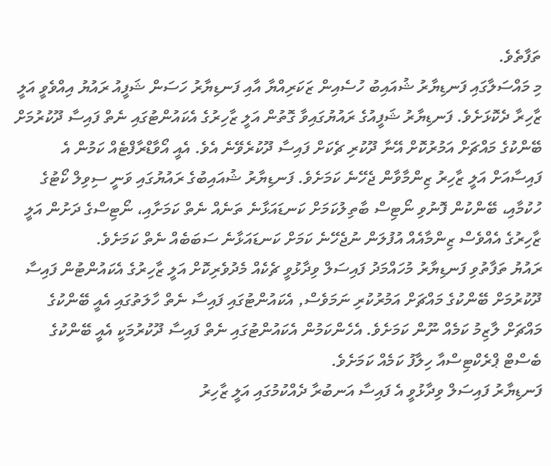ތަފާތެވެ.
މި މައްސަލާގައި ފަނޑިޔާރު ޝުއައިބު ހުސެއިން ޒަކަރިއްޔާ އާއި ފަނޑިޔާރު ހަސަން ޝަފީއު ރައުޔު އިއްވެވީ އަލީ ޒާހިރާ ދެކޮޅަށެވެ. ފަނޑިޔާރު ޝަފީއުގެ ރައުޔުގައިވާ ގޮތުން އަލީ ޒާހިރުގެ އެކައުންޓުގައި ނެތް ފައިސާ ދޫކުރުމަށް ބޭންކުގެ މައްޗަށް އަމުރުކޮށް އޭނާ ދޫކުރި ޗެކަށް ފައިސާ ދޫކުރެވޭނެ އެވެ. އެއީ އޯވާޑްރާފްޓެއް ކަމުން އެ ފައިސާއަށް އަލީ ޒާހިރު ޒިންމާވާން ޖެހޭނެ ކަމަށެވެ. ފަނޑިޔާރު ޝުއައިބުގެ ރައުޔުގައި ވަނީ ސިވިލް ކޯޓުގެ ހުކުމާއި، ބޭންކުން ފޮނުވި ނޯޓިސް ބާތިލުކަމަށް ކަނޑައަޅާނެ ތަނެއް ނެތް ކަމަށާއި، ނޯޓިސްގެ ދަށުން އަލީ ޒާހިރުގެ އެއްވެސް ޒިންމާއެއް އުފުލަން ނުޖެހޭނެ ކަމަށް ކަނޑައަޅާނެ ސަބަބެއް ނެތް ކަމަށެވެ.
ރައުޔު ތަފާތުވި ފަނޑިޔާރު މުހައްމަދު ފައިސަލް ވިދާޅުވީ ޗެކެއް މެދުވެރިކޮށް އަލީ ޒާހިރުގެ އެކައުންޓުން ފައިސާ ދޫކުރުމަށް ބޭންކުގެ މައްޗަށް އަމުރުކުރި ނަމަވެސް, އެކައުންޓުގައި ފައިސާ ނެތް ހާލަތުގައި އެއީ ބޭންކުގެ މައްޗަށް ލާޒިމު ކަމެއް ނޫން ކަމަށެވެ. އެހެންކަމުން އެކައުންޓުގައި ނެތް ފައިސާ ދޫކުރުމަކީ އެއީ ބޭންކުގެ ބެސްޓް ޕްރެކްޓިސްއާ ހިލާފު ކަމެއް ކަމަށެވެ.
ފަނޑިޔާރު ފައިސަލް ވިދާޅުވީ އެ ފައިސާ އަނބުރާ ދެއްކުމުގައި އަލީ ޒާހިރު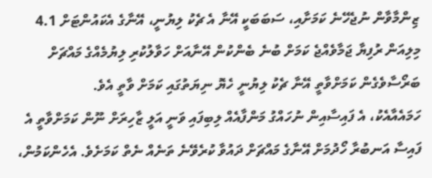ޒިންމާވާން ނުޖެހޭނެ ކަމަށާއި، ސަބަބަކީ އޭނާ އެ ޗެކު ލިޔުނީ، އޭނާގެ އެކައުންޓަށް 4.1 މިލިއަން ރުފިޔާ ޖަމާވެއްޖެ ކަމަށް ބުނެ ބެންކުން އޭނާއަށް ހަވާލުކުރި ލިޔުމެއްގެ މައްޗަށް ބަރޯސާވެގެން ކަމަށްވާތީ އޭނާ ޗެކު ލިޔުނީ ހެޔޮ ނިޔަތުގައި ކަމަށް ވާތީ އެވެ.
ހަމައެއާއެކު، އެ ފައިސާއިން ނުހައްގު މަންފާއެއް ލިބިފައި ވަނީ އަލީ ޒާހިރަށް ނޫން ކަމަށްވާތީ އެ ފައިސާ އަނބުރާ ހޯދުމަށް އޭނާގެ މައްޗަށް ދައުވާ ކުރެވޭނެ ތަނެއް ނެތް ކަމަށެވެ. އެހެންކަމުން،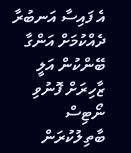އެ ފައިސާ އަނބުރާ ދެއްކުމަށް އަންގާ ބޭންކުން އަލީ ޒާހިރަށް ފޮނުވި ނޯޓިސް ބާތިލުކުރަން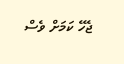ޖެހޭ ކަމަށް ވެސް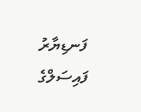ފަނޑިޔާރު ފައިސަލްގެ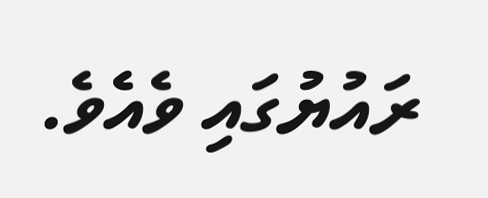ރައުޔުގައި ވެއެވެ.